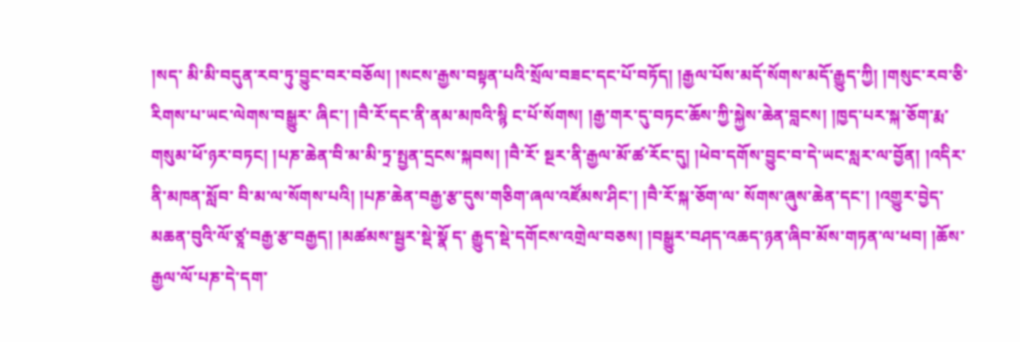།སད་ མི་མི་བདུན་རབ་ཏུ་བྱུང་བར་བཅོལ། །སངས་རྒྱས་བསྟན་པའི་སྲོལ་བཟང་དང་པོ་བཏོད། །རྒྱལ་པོས་མདོ་སོགས་མདོ་རྒྱུད་ཀྱི། །གསུང་རབ་ཅི་རིགས་པ་ཡང་ལེགས་བསྒྱུར་ ཞིང་། །བཻ་རོ་དང་ནི་ནམ་མཁའི་སྙི ང་པོ་སོགས། །རྒྱ་གར་དུ་བཏང་ཆོས་ཀྱི་སྐྱེས་ཆེན་བླངས། །ཁྱད་པར་སྐ་ཅོག་རྨ་གསུམ་ཕོ་ཉར་བཏང། །པཎ་ཆེན་བི་མ་མི་ཏྲ་སྤྱན་དྲངས་སྐབས། །བཻ་རོ་ སྔར་ནི་རྒྱལ་མོ་ཚ་རོང་དུ། །ཕེབ་དགོས་བྱུང་བ་དེ་ཡང་སླར་ལ་བྱོན། །འདིར་ནི་མཁན་སློབ་ བི་མ་ལ་སོགས་པའི། །པཎ་ཆེན་བརྒྱ་རྩ་དུས་གཅིག་ཞལ་འཛོམས་ཤིང་། །བཻ་རོ་སྐ་ཅོག་ལ་ སོགས་ཞུས་ཆེན་དང་། །འགྱུར་བྱེད་མཆན་བུའི་ལོ་ཙཱ་བརྒྱ་རྩ་བརྒྱད། །མཚམས་སྦྱར་སྡེ་སྣོ ད་ རྒྱུད་སྡེ་དགོངས་འགྲེལ་བཅས། །བསྒྱུར་བཤད་འཆད་ཉན་ཞིབ་མོས་གཏན་ལ་ཕབ། །ཆོས་ རྒྱལ་ལོ་པཎ་དེ་དག་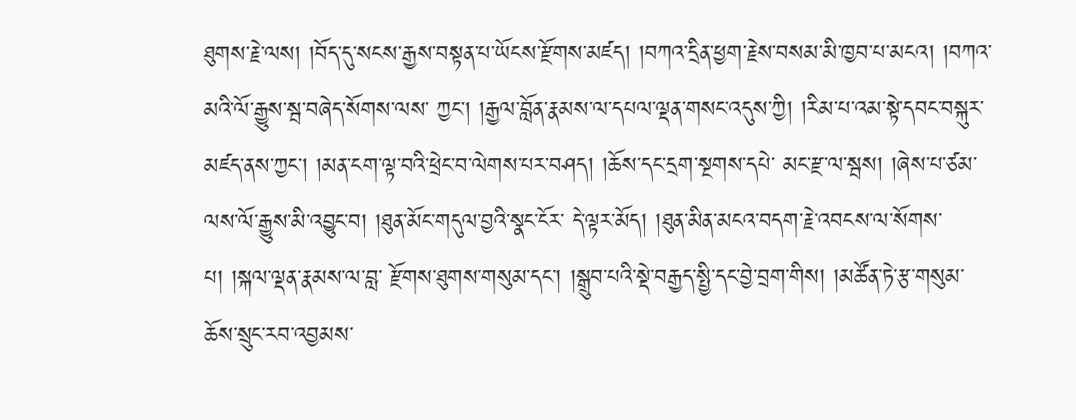ཐུགས་རྗེ་ལས། །བོད་དུ་སངས་རྒྱས་བསྟན་པ་ཡོངས་རྫོགས་མཛད། །བཀའ་དྲིན་ཕྱག་རྗེས་བསམ་མི་ཁྱབ་པ་མངའ། །བཀའ་མའི་ལོ་རྒྱུས་སྦ་བཞེད་སོགས་ལས་ ཀྱང་། །རྒྱལ་བློན་རྣམས་ལ་དཔལ་ལྡན་གསང་འདུས་ཀྱི། །རིམ་པ་འམ་སྟེ་དབང་བསྐུར་ མཛད་ནས་ཀྱང་། །མན་ངག་ལྟ་བའི་ཕྲེང་བ་ལེགས་པར་བཤད། །ཆོས་དང་དྲག་སྔགས་དཔེ་ མང་རྫ་ལ་སྦས། །ཞེས་པ་ཙམ་ལས་ལོ་རྒྱུས་མི་འབྱུང་བ། །ཐུན་མོང་གདུལ་བྱའི་སྣང་ངོར་ དེ་ལྟར་མོད། །ཐུན་མིན་མངའ་བདག་རྗེ་འབངས་ལ་སོགས་པ། །སྐལ་ལྡན་རྣམས་ལ་བླ་ རྫོགས་ཐུགས་གསུམ་དང་། །སྒྲུབ་པའི་སྡེ་བརྒྱད་སྤྱི་དང་བྱེ་བྲག་གིས། །མཚོན་ཏེ་རྩ་གསུམ་ ཆོས་སྲུང་རབ་འབྱམས་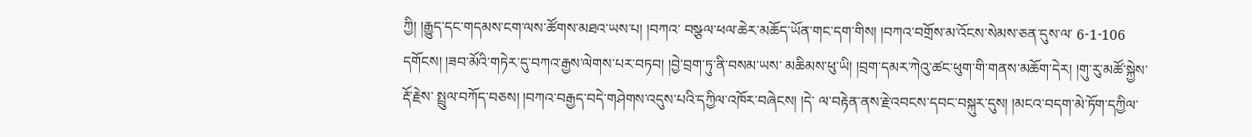ཀྱི། །རྒྱུད་དང་གདམས་ངག་ལས་ཚོགས་མཐའ་ཡས་པ། །བཀའ་ བསྩལ་ཕལ་ཆེར་མཆོད་ཡོན་གང་དག་གིས། །བཀའ་བགྲོས་མ་འོངས་སེམས་ཅན་དུས་ལ་ 6-1-106 དགོངས། །ཟབ་མོའི་གཏེར་དུ་བཀའ་རྒྱས་ལེགས་པར་བཏབ། །བྱེ་བྲག་ཏུ་ནི་བསམ་ཡས་ མཆིམས་ཕུ་ཡི། །བྲག་དམར་ཀེའུ་ཚང་ཕུག་གི་གནས་མཆོག་དེར། །གུ་རུ་མཚོ་སྐྱེས་རྡོ་རྗེས་ སྤྲུལ་བཀོད་བཅས། །བཀའ་བརྒྱད་བདེ་གཤེགས་འདུས་པའི་དཀྱིལ་འཁོར་བཞེངས། །དེ་ ལ་བརྟེན་ནས་རྗེ་འབངས་དབང་བསྐུར་དུས། །མངའ་བདག་མེ་ཏོག་དཀྱིལ་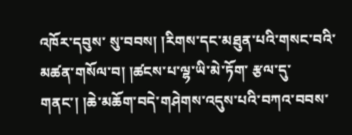འཁོར་དབུས་ སུ་བབས། །རིགས་དང་མཐུན་པའི་གསང་བའི་མཚན་གསོལ་བ། །ཚངས་པ་ལྷ་ཡི་མེ་ཏོག་ རྩལ་དུ་གནང་། །ཆེ་མཆོག་བདེ་གཤེགས་འདུས་པའི་བཀའ་བབས་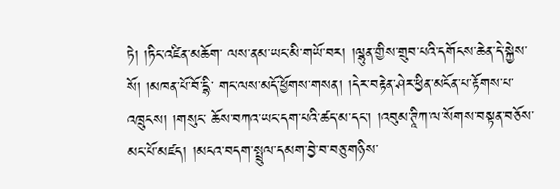ཏེ། །ཏིང་འཛིན་མཆོག་ ལས་ནམ་ཡང་མི་གཡོ་བར། །ལྷུན་གྱིས་གྲུབ་པའི་དགོངས་ཆེན་དེ་སྐྱེས་སོ། །མཁན་པོ་བོ་དྷི་ གང་ལས་མདོ་ཕྱོགས་གསན། །དེར་བརྟེན་ཤེར་ཕྱིན་མངོན་པ་རྟོགས་པ་འཁྲུངས། །གསུང་ ཆོས་བཀའ་ཡང་དག་པའི་ཚད་མ་དང་། །འབུམ་ཊཱིཀ་ལ་སོགས་བསྟན་བཅོས་མང་པོ་མཛད། །མངའ་བདག་སྤྲུལ་དམག་བྱེ་བ་བཅུ་གཉིས་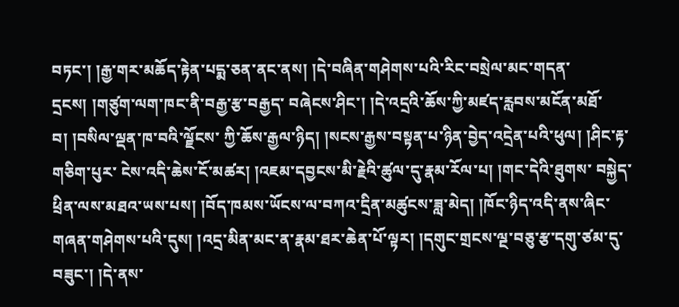བཏང་། །རྒྱ་གར་མཆོད་རྟེན་པདྨ་ཅན་ནང་ནས། །དེ་བཞིན་གཤེགས་པའི་རིང་བསྲེལ་མང་གདན་དྲངས། །གཙུག་ལག་ཁང་ནི་བརྒྱ་རྩ་བརྒྱད་ བཞེངས་ཤིང་། །དེ་འདྲའི་ཆོས་ཀྱི་མཛད་རླབས་མངོན་མཐོ་བ། །བསིལ་ལྡན་ཁ་བའི་ལྗོངས་ ཀྱི་ཆོས་རྒྱལ་ཉིད། །སངས་རྒྱས་བསྟན་པ་ཉིན་བྱེད་འདྲེན་པའི་ཕུལ། །ཤིང་རྟ་གཅིག་པུར་ ངེས་འདི་ཆེས་ངོ་མཚར། །འཇམ་དབྱངས་མི་རྗེའི་ཚུལ་དུ་རྣམ་རོལ་པ། །གང་དེའི་ཐུགས་ བསྐྱེད་ཕྲིན་ལས་མཐའ་ཡས་པས། །བོད་ཁམས་ཡོངས་ལ་བཀའ་དྲིན་མཚུངས་ཟླ་མེད། །ཁོང་ཉིད་འདི་ནས་ཞིང་གཞན་གཤེགས་པའི་དུས། །འདྲ་མིན་མང་ན་རྣམ་ཐར་ཆེན་པོ་ལྟར། །དགུང་གྲངས་ལྔ་བཅུ་རྩ་དགུ་ཙམ་དུ་བཟུང་། །དེ་ནས་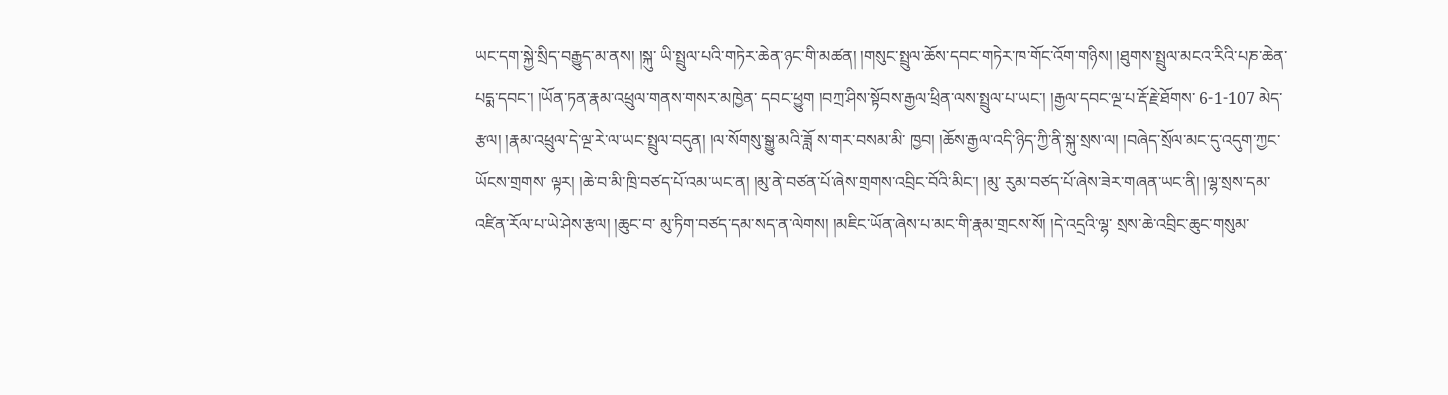ཡང་དག་སྐྱེ་སྲིད་བརྒྱུད་མ་ནས། །སྐུ་ ཡི་སྤྲུལ་པའི་གཏེར་ཆེན་ཉང་གི་མཚན། །གསུང་སྤྲུལ་ཆོས་དབང་གཏེར་ཁ་གོང་འོག་གཉིས། །ཐུགས་སྤྲུལ་མངའ་རིའི་པཎ་ཆེན་པདྨ་དབང་། །ཡོན་ཏན་རྣམ་འཕྲུལ་གནས་གསར་མཁྱེན་ དབང་ཕྱུག །བཀྲ་ཤིས་སྟོབས་རྒྱལ་ཕྲིན་ལས་སྤྲུལ་པ་ཡང་། །རྒྱལ་དབང་ལྔ་པ་རྡོ་རྗེ་ཐོགས་ 6-1-107 མེད་རྩལ། །རྣམ་འཕྲུལ་དེ་ལྔ་རེ་ལ་ཡང་སྤྲུལ་བདུན། །ལ་སོགསུ་སྒྱུ་མའི་ཟློ ས་གར་བསམ་མི་ ཁྱབ། །ཆོས་རྒྱལ་འདི་ཉིད་ཀྱི་ནི་སྐུ་སྲས་ལ། །བཞེད་སྲོལ་མང་དུ་འདུག་ཀྱང་ཡོངས་གྲགས་ ལྟར། །ཆེ་བ་མི་ཁྲི་བཙད་པོ་འམ་ཡང་ན། །མུ་ནེ་བཙན་པོ་ཞེས་གྲགས་འབྲིང་བོའི་མིང་། །མུ་ རུམ་བཙད་པོ་ཞེས་ཟེར་གཞན་ཡང་ནི། །ལྷ་སྲས་དམ་འཛིན་རོལ་པ་ཡེ་ཤེས་རྩལ། །ཆུང་བ་ མུ་ཏིག་བཙད་དམ་སད་ན་ལེགས། །མཇིང་ཡོན་ཞེས་པ་མང་གི་རྣམ་གྲངས་སོ། །དེ་འདྲའི་ལྷ་ སྲས་ཆེ་འབྲིང་ཆུང་གསུམ་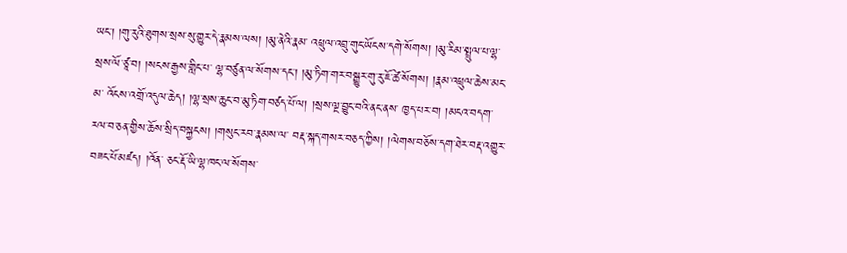ཡང་། །གུ་རུའི་ཐུགས་སྲས་སུ་གྱུར་དེ་རྣམས་ལས། །མུ་ནེའི་རྣམ་ འཕྲུལ་འབྲུ་གུང་ཡོངས་དགེ་སོགས། །མུ་རིམ་སྤྲུལ་པ་ལྷ་སྲས་ལོ་ཙཱ་བ། །སངས་རྒྱས་གླིང་པ་ ལྷ་བཙུན་ལ་སོགས་དང་། །མུ་ཏིག་གར་བསྒྱུར་གུ་རུ་ཇོ་ཚེ་སོགས། །རྣམ་འཕྲུལ་ཆེས་མང་མ་ འོངས་འགྲོ་འདུལ་ཆེད། །ལྷ་སྲས་ཆུང་བ་མུ་ཏིག་བཙད་པོ་ལ། །སྲས་ལྔ་བྱུང་བའི་ནང་ནས་ ཁྱད་པར་བ། །མངའ་བདག་རལ་བ་ཅན་གྱིས་ཆོས་སྲིད་བསྐྱངས། །གསུང་རབ་རྣམས་ལ་ བརྡ་སྐད་གསར་བཅད་ཀྱིས། །ལེགས་བཅོས་དག་ཐེར་བརྡ་འགྱུར་བཟང་པོ་མཛད། །འོན་ ཅང་རྡོ་ཡི་ལྷ་ཁང་ལ་སོགས་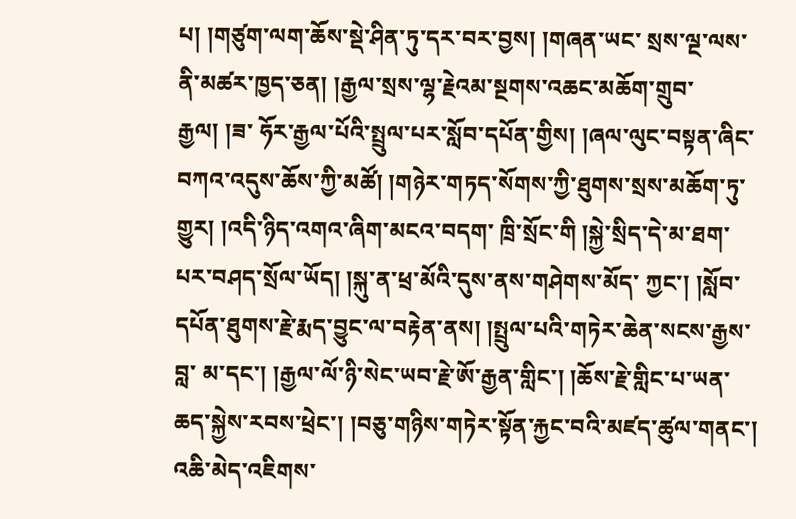པ། །གཙུག་ལག་ཆོས་སྡེ་ཤིན་ཏུ་དར་བར་བྱས། །གཞན་ཡང་ སྲས་ལྔ་ལས་ནི་མཚར་ཁྱད་ཅན། །རྒྱལ་སྲས་ལྷ་རྗེའམ་སྔགས་འཆང་མཆོག་གྲུབ་རྒྱལ། །ཟ་ ཧོར་རྒྱལ་པོའི་སྤྲུལ་པར་སློབ་དཔོན་གྱིས། །ཞལ་ལུང་བསྟན་ཞིང་བཀའ་འདུས་ཆོས་ཀྱི་མཚོ། །གཉེར་གཏད་སོགས་ཀྱི་ཐུགས་སྲས་མཆོག་ཏུ་གྱུར། །འདི་ཉིད་འགའ་ཞིག་མངའ་བདག་ ཁྲི་སྲོང་གི །སྐྱེ་སྲིད་དེ་མ་ཐག་པར་བཤད་སྲོལ་ཡོད། །སྐུ་ན་ཕྲ་མོའི་དུས་ནས་གཤེགས་མོད་ ཀྱང་། །སློབ་དཔོན་ཐུགས་རྗེ་རྨད་བྱུང་ལ་བརྟེན་ནས། །སྤྲུལ་པའི་གཏེར་ཆེན་སངས་རྒྱས་བླ་ མ་དང་། །རྒྱལ་ལོ་ཉི་སེང་ཡབ་རྗེ་ཨོ་རྒྱན་གླིང་། །ཆོས་རྗེ་གླིང་པ་ཡན་ཆད་སྐྱེས་རབས་ཕྲེང་། །བཅུ་གཉིས་གཏེར་སྟོན་རྐྱང་བའི་མཛད་ཚུལ་གནང་། འཆི་མེད་འཇིགས་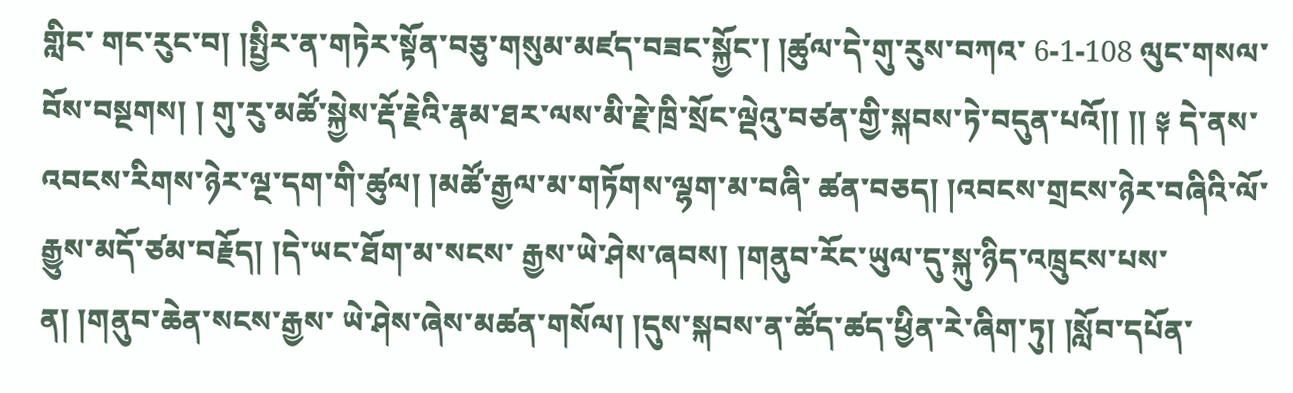གླིང་ གང་རུང་བ། །སྤྱིར་ན་གཏེར་སྟོན་བཅུ་གསུམ་མཛད་བཟང་སྐྱོང་། །ཚུལ་དེ་གུ་རུས་བཀའ་ 6-1-108 ལུང་གསལ་བོས་བསྔགས། ། གུ་རུ་མཚོ་སྐྱེས་རྡོ་རྗེའི་རྣམ་ཐར་ལས་མི་རྗེ་ཁྲི་སྲོང་ལྡེའུ་བཙན་གྱི་སྐབས་ཏེ་བདུན་པའོ།། །། ༈ དེ་ནས་འབངས་རིགས་ཉེར་ལྔ་དག་གི་ཚུལ། །མཚོ་རྒྱལ་མ་གཏོགས་ལྷག་མ་བཞི་ ཚན་བཅད། །འབངས་གྲངས་ཉེར་བཞིའི་ལོ་རྒྱུས་མདོ་ཙམ་བརྗོད། །དེ་ཡང་ཐོག་མ་སངས་ རྒྱས་ཡེ་ཤེས་ཞབས། །གནུབ་རོང་ཡུལ་དུ་སྐུ་ཉིད་འཁྲུངས་པས་ན། །གནུབ་ཆེན་སངས་རྒྱས་ ཡེ་ཤེས་ཞེས་མཚན་གསོལ། །དུས་སྐབས་ན་ཚོད་ཚད་ཕྱིན་རེ་ཞིག་ཏུ། །སློབ་དཔོན་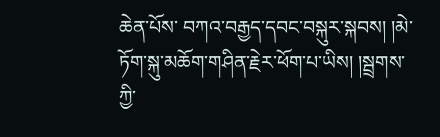ཆེན་པོས་ བཀའ་བརྒྱད་དབང་བསྐུར་སྐབས། །མེ་ཏོག་སྐུ་མཆོག་གཤིན་རྗེར་ཕོག་པ་ཡིས། །སྦྲགས་ ཀྱི་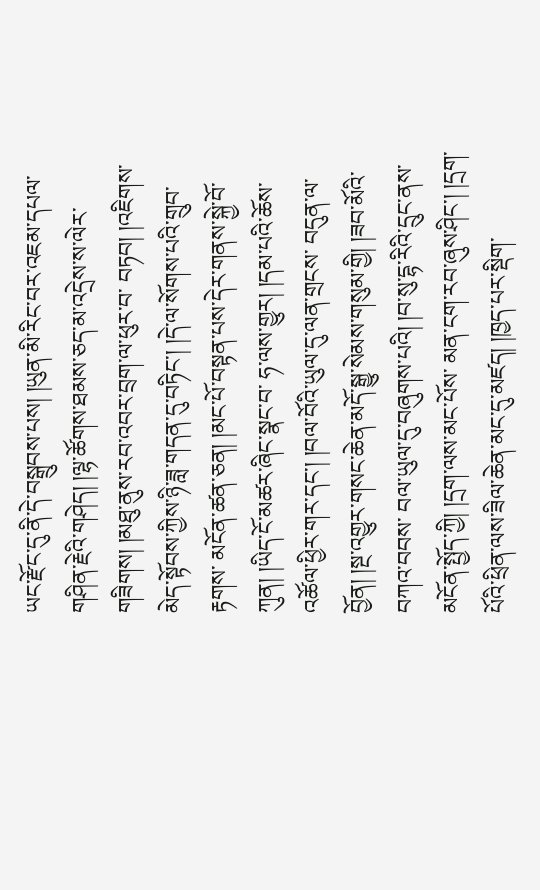ཡང་རྫོང་དུ་ནི་དེ་བསྒྲུབས་པས། །ཡུན་མི་རིང་བར་འཇམ་དཔལ་གཤིན་རྗེའི་གཤེད། །ལྷ་ཚོགས་ཐམས་ཅད་མ་འདྲེས་ས་ལེར་གཟིགས། །མཐུ་ནུས་རབ་འབར་བྲག་ལ་ཕུར་བ་ བཏབ། །འཇིགས་མེད་སྟོབས་ཀྱིས་ཉི་ཟླ་གདན་དུ་བཏིང་། །དེ་ལ་སོགས་པའི་གྲུབ་རྟགས་ མངོན་ཚན་ཅན། །མང་པོ་བསྟན་པས་དེར་གནས་སྐྱེ་བོ་ཀུན། །ཡིད་ངོ་མཚར་ཞིང་སྣང་བ་ ཧ་ལས་གྱུར། །དམ་པའི་ཆོས་འཚོལ་ཕྱིར་གར་དང་། །བལ་བོའི་ཡུལ་དུ་ལན་གྲངས་ བདུན་ལ་བྱོན། །སྔ་འགྱུར་གསང་ཆེན་མདོ་སྒྱུ་སེམས་གསུམ་གྱི། །ཟབ་མོའི་བཀའ་བབས་ བལ་ཡུལ་དུ་བཞུགས་པའི། །བ་སུ་དྷ་རིའི་དྲུང་ནས་མངོན་སྤྱོད་ཀྱི། །དྲག་ལས་མང་པོས་ མན་ངག་རབ་ཞུས་ཤིང་། །དྲག་པོའི་ཕྲིན་ལས་ཟིལ་ཆེན་མང་དུ་མཛད། །ཁྱད་པར་སྡིག་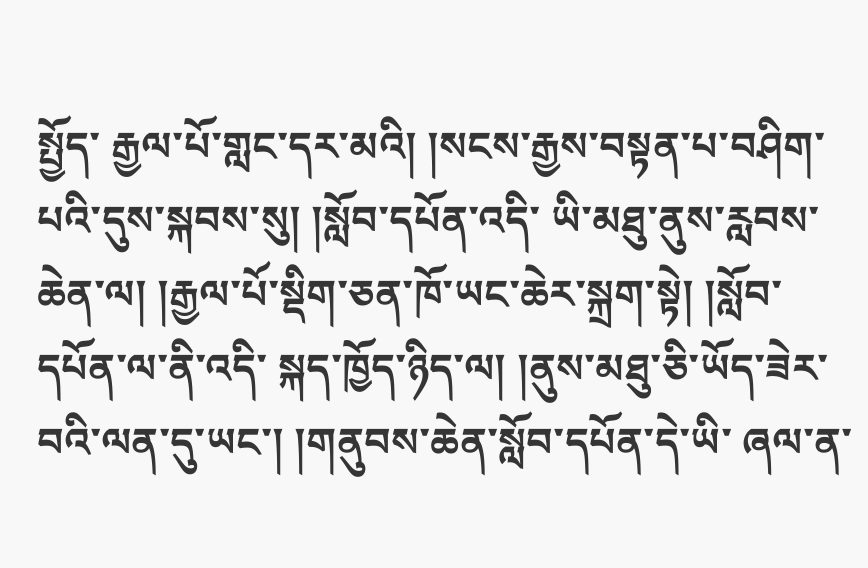སྤྱོད་ རྒྱལ་པོ་གླང་དར་མའི། །སངས་རྒྱས་བསྟན་པ་བཤིག་པའི་དུས་སྐབས་སུ། །སློབ་དཔོན་འདི་ ཡི་མཐུ་ནུས་རླབས་ཆེན་ལ། །རྒྱལ་པོ་སྡིག་ཅན་ཁོ་ཡང་ཆེར་སྐྲག་སྟེ། །སློབ་དཔོན་ལ་ནི་འདི་ སྐད་ཁྱོད་ཉིད་ལ། །ནུས་མཐུ་ཅི་ཡོད་ཟེར་བའི་ལན་དུ་ཡང་། །གནུབས་ཆེན་སློབ་དཔོན་དེ་ཡི་ ཞལ་ན་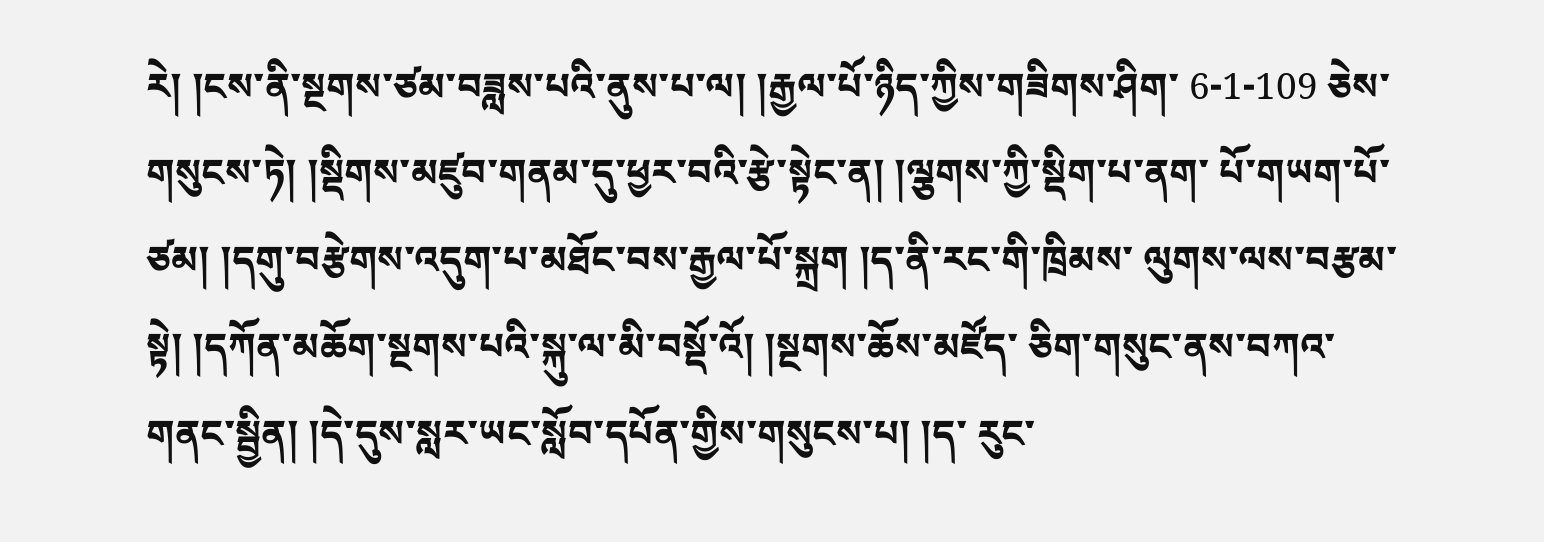རེ། །ངས་ནི་སྔགས་ཙམ་བཟླས་པའི་ནུས་པ་ལ། །རྒྱལ་པོ་ཉིད་ཀྱིས་གཟིགས་ཤིག་ 6-1-109 ཅེས་གསུངས་ཏེ། །སྡིགས་མཛུབ་གནམ་དུ་ཕྱར་བའི་རྩེ་སྟེང་ན། །ལྕགས་ཀྱི་སྡིག་པ་ནག་ པོ་གཡག་པོ་ཙམ། །དགུ་བརྩེགས་འདུག་པ་མཐོང་བས་རྒྱལ་པོ་སྐྲག །ད་ནི་རང་གི་ཁྲིམས་ ལུགས་ལས་བརྩམ་སྟེ། །དཀོན་མཆོག་སྔགས་པའི་སྐུ་ལ་མི་བསྡོ་འོ། །སྔགས་ཆོས་མཛོད་ ཅིག་གསུང་ནས་བཀའ་གནང་སྦྱིན། །དེ་དུས་སླར་ཡང་སློབ་དཔོན་གྱིས་གསུངས་པ། །ད་ རུང་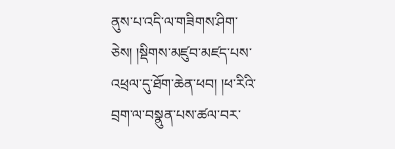ནུས་པ་འདི་ལ་གཟིགས་ཤིག་ཅེས། །སྡིགས་མཛུབ་མཛད་པས་འཕྲལ་དུ་ཐོག་ཆེན་ཕབ། །ཕ་རིའི་བྲག་ལ་བསྣུན་པས་ཚལ་བར་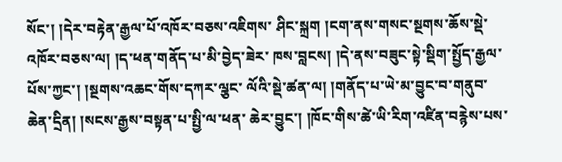སོང་། །དེར་བརྟེན་རྒྱལ་པོ་འཁོར་བཅས་འཇིགས་ ཤིང་སྐྲག །ངག་ནས་གསང་སྔགས་ཆོས་སྡེ་འཁོར་བཅས་ལ། །ད་ཕན་གནོད་པ་མི་བྱེད་ཟེར་ ཁས་བླངས། །དེ་ནས་བཟུང་སྟེ་སྡིག་སྤྱོད་རྒྱལ་པོས་ཀྱང་། །སྔགས་འཆང་གོས་དཀར་ལྕང་ ལོའི་སྡེ་ཚན་ལ། །གནོད་པ་ཡེ་མ་བྱུང་བ་གནུབ་ཆེན་དྲིན། །སངས་རྒྱས་བསྟན་པ་སྤྱི་ལ་ཕན་ ཆེར་བྱུང་། །ཁོང་གིས་ཚེ་ཡི་རིག་འཛིན་བརྙེས་པས་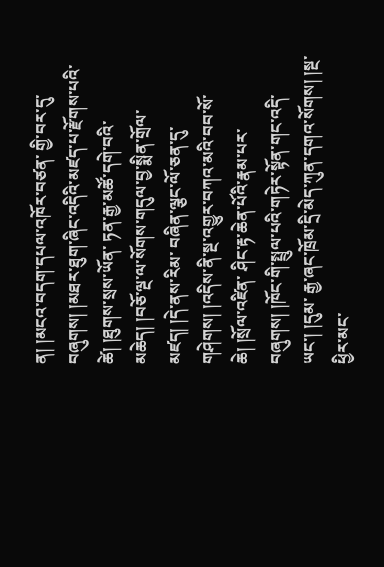ན། །མངའ་བདག་དཔལ་འཁོར་བཙན་ གྱི་བར་དུ་བཞུགས། །མཐར་ཐུག་ཞིང་འདིའི་མཛད་པ་རྫོགས་པའི་ཚེ། །ཐུགས་སྲས་ཡོན་ ཏན་རྒྱ་མཚོ་དགེ་བའི་མཆེད། །བཅོ་ལྔ་ལ་སོགས་གདུལ་བྱ་སྨིན་གྲོལ་མཛད། །དེ་ནས་རིམ་ བཞིན་ལྕང་ལོ་ཅན་དུ་གཤེགས། །འདིས་ནི་སྔ་འགྱུར་བཀའ་མའི་བབ་སོ་ཆེ། །སྲོལ་འཛིན་ ཤིང་རྟ་ཆེན་པོའི་རྣམ་པར་བཞུགས། །ཁོང་གི་སྤྲུལ་པའི་གཏེར་སྟོན་གང་འདི་ཡང་། །དུམ་ རྒྱ་ཞང་ཁྲོམ་དྲི་མེད་ཀུན་དགའ་སོགས། །སྔ་ཕྱིར་མང་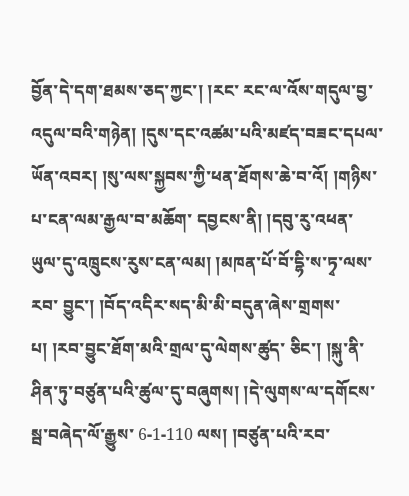བྱོན་དེ་དག་ཐམས་ཅད་ཀྱང་། །རང་ རང་ལ་འོས་གདུལ་བྱ་འདུལ་བའི་གཉེན། །དུས་དང་འཚམ་པའི་མཛད་བཟང་དཔལ་ ཡོན་འབར། །སུ་ལས་སྐྱབས་ཀྱི་ཕན་ཐོགས་ཆེ་བ་འོ། །གཉིས་པ་ངན་ལམ་རྒྱལ་བ་མཆོག་ དབྱངས་ནི། །དབུ་རུ་འཕན་ཡུལ་དུ་འཁྲུངས་རུས་ངན་ལམ། །མཁན་པོ་བོ་དྷི་ས་ཏྭ་ལས་རབ་ བྱུང་། །བོད་འདིར་སད་མི་མི་བདུན་ཞེས་གྲགས་པ། །རབ་བྱུང་ཐོག་མའི་གྲལ་དུ་ལེགས་ཚུད་ ཅིང་། །སྐུ་ནི་ཤིན་ཏུ་བཙུན་པའི་ཚུལ་དུ་བཞུགས། །དེ་ལུགས་ལ་དགོངས་སྦ་བཞེད་ལོ་རྒྱུས་ 6-1-110 ལས། །བཙུན་པའི་རབ་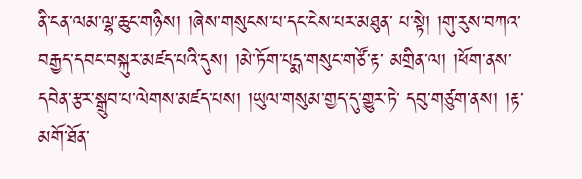ནི་ངན་ལམ་ལྷ་ཆུང་གཉིས། །ཞེས་གསུངས་པ་དང་ངེས་པར་མཐུན་ པ་སྟེ། །གུ་རུས་བཀའ་བརྒྱད་དབང་བསྐུར་མཛད་པའི་དུས། །མེ་ཏོག་པདྨ་གསུང་གཙོ་རྟ་ མགྲིན་ལ། །ཕོག་ནས་དབེན་རྩར་སྒྲུབ་པ་ལེགས་མཛད་པས། །ཡུལ་གསུམ་གྱད་དུ་གྱུར་ཏེ་ དབུ་གཙུག་ནས། །རྟ་མགོ་ཐོན་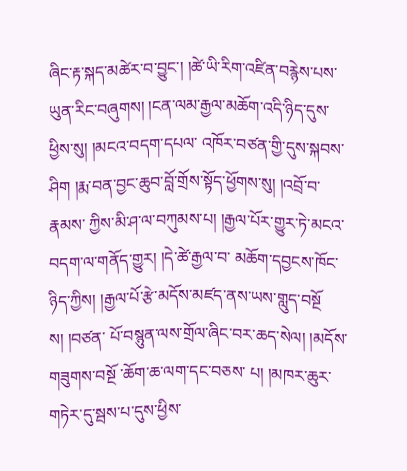ཞིང་རྟ་སྐད་མཚེར་བ་བྱུང་། །ཚེ་ཡི་རིག་འཛིན་བརྙེས་པས་ ཡུན་རིང་བཞུགས། །ངན་ལམ་རྒྱལ་མཆོག་འདི་ཉིད་དུས་ཕྱིས་སུ། །མངའ་བདག་དཔལ་ འཁོར་བཙན་གྱི་དུས་སྐབས་ཤིག །རྨ་བན་བྱང་ཆུབ་བློ་གྲོས་སྟོད་ཕྱོགས་སུ། །འབྲོ་བ་རྣམས་ ཀྱིས་མི་ཤ་ལ་བཀུམས་པ། །རྒྱལ་པོར་གྱུར་ཏེ་མངའ་བདག་ལ་གནོད་གྱུར། །དེ་ཚེ་རྒྱལ་བ་ མཆོག་དབྱངས་ཁོང་ཉིད་ཀྱིས། །རྒྱལ་པོ་རྩེ་མདོས་མཛད་ནས་ཡས་གླུད་བསྔོ ས། །བཙན་ པོ་བསྙུན་ལས་གྲོལ་ཞིང་བར་ཆད་སེལ། །མདོས་གཟུགས་བསྔོ ་ཆོག་ཆ་ལག་དང་བཅས་ པ། །མཁར་ཆུར་གཏེར་དུ་སྦས་པ་དུས་ཕྱིས་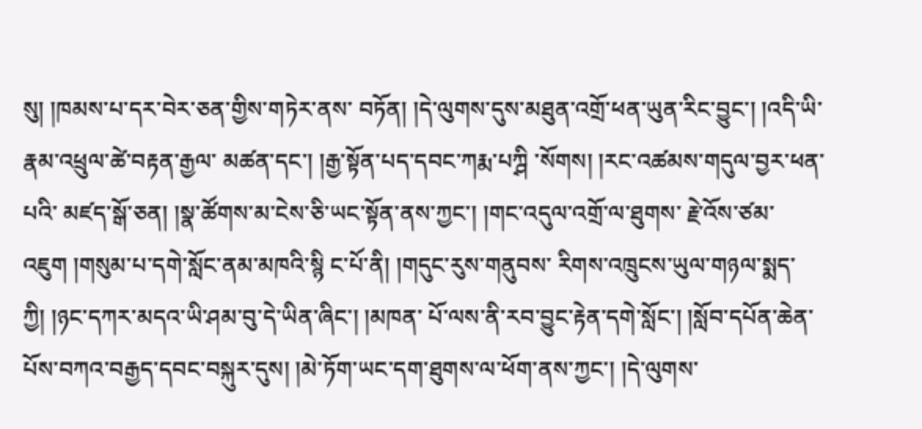སུ། །ཁམས་པ་དར་བེར་ཅན་གྱིས་གཏེར་ནས་ བཏོན། །དེ་ལུགས་དུས་མཐུན་འགྲོ་ཕན་ཡུན་རིང་བྱུང་། །འདི་ཡི་རྣམ་འཕྲུལ་ཚེ་བརྟན་རྒྱལ་ མཚན་དང་། །རྒྱ་སྟོན་པད་དབང་ཀརྨ་པཀྴི ་སོགས། །རང་འཚམས་གདུལ་བྱར་ཕན་པའི་ མཛད་སྒོ་ཅན། །སྣ་ཚོགས་མ་ངེས་ཅི་ཡང་སྟོན་ནས་ཀྱང་། །གང་འདུལ་འགྲོ་ལ་ཐུགས་ རྗེ་འོས་ཙམ་འཇུག །གསུམ་པ་དགེ་སློང་ནམ་མཁའི་སྙི ང་པོ་ནི། །གདུང་རུས་གནུབས་ རིགས་འཁྲུངས་ཡུལ་གཉལ་སྨད་ཀྱི། །ཉང་དཀར་མདའ་ཡི་ཤམ་བུ་དེ་ཡིན་ཞིང་། །མཁན་ པོ་ལས་ནི་རབ་བྱུང་རྟེན་དགེ་སློང་། །སློབ་དཔོན་ཆེན་པོས་བཀའ་བརྒྱད་དབང་བསྐུར་དུས། །མེ་ཏོག་ཡང་དག་ཐུགས་ལ་ཕོག་ནས་ཀྱང་། །དེ་ལུགས་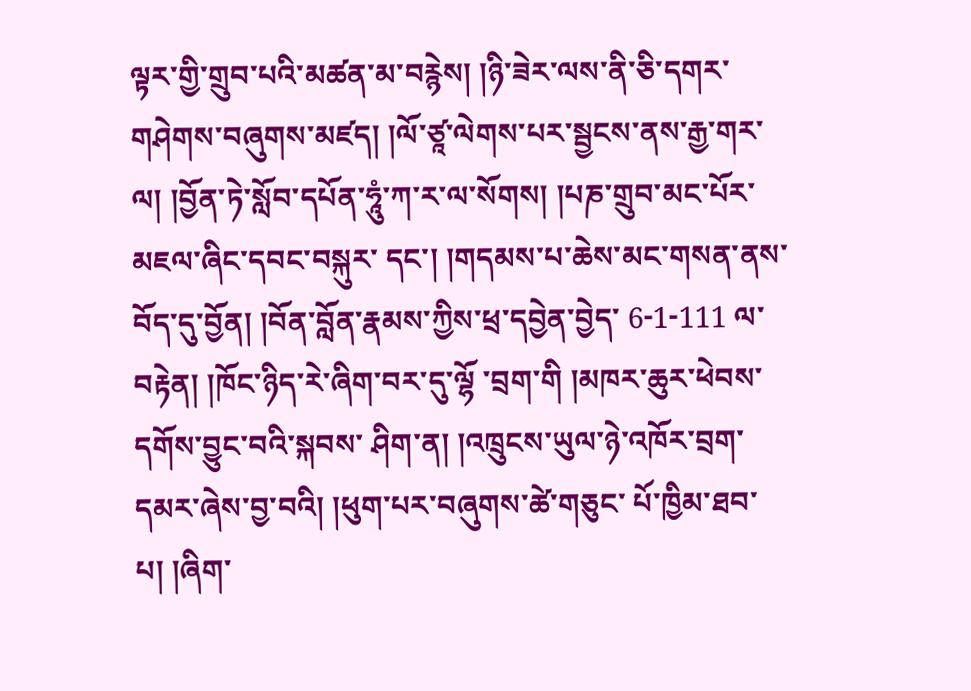ལྟར་གྱི་གྲུབ་པའི་མཚན་མ་བརྙེས། །ཉི་ཟེར་ལས་ནི་ཅི་དགར་གཤེགས་བཞུགས་མཛད། །ལོ་ཙཱ་ལེགས་པར་སྦྱངས་ནས་རྒྱ་གར་ ལ། །བྱོན་ཏེ་སློབ་དཔོན་ཧཱུཾ་ཀ་ར་ལ་སོགས། །པཎ་གྲུབ་མང་པོར་མཇལ་ཞིང་དབང་བསྐུར་ དང་། །གདམས་པ་ཆེས་མང་གསན་ནས་བོད་དུ་བྱོན། །བོན་བློན་རྣམས་ཀྱིས་ཕྲ་དབྱེན་བྱེད་ 6-1-111 ལ་བརྟེན། །ཁོང་ཉིད་རེ་ཞིག་བར་དུ་ལྷོ ་བྲག་གི །མཁར་ཆུར་ཕེབས་དགོས་བྱུང་བའི་སྐབས་ ཤིག་ན། །འཁྲུངས་ཡུལ་ཉེ་འཁོར་བྲག་དམར་ཞེས་བྱ་བའི། །ཕུག་པར་བཞུགས་ཚེ་གཅུང་ པོ་ཁྱིམ་ཐབ་པ། །ཞིག་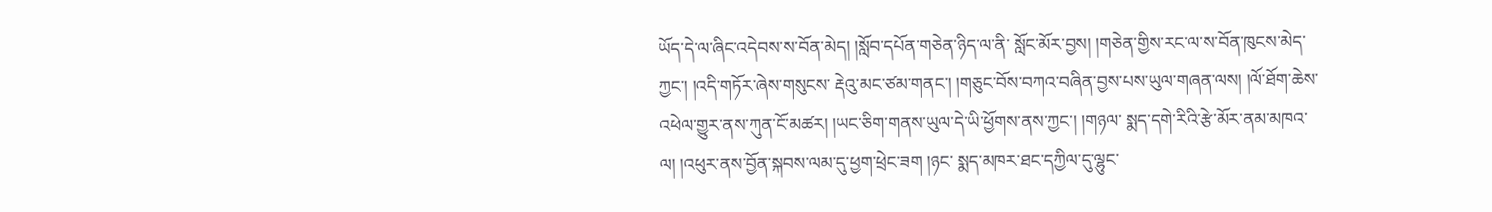ཡོད་དེ་ལ་ཞིང་འདེབས་ས་བོན་མེད། །སློབ་དཔོན་གཅེན་ཉིད་ལ་ནི་ སློང་མོར་བྱས། །གཅེན་གྱིས་རང་ལ་ས་བོན་ཁུངས་མེད་ཀྱང་། །འདི་གཏོར་ཞེས་གསུངས་ རྡེའུ་མང་ཙམ་གནང་། །གཅུང་བོས་བཀའ་བཞིན་བྱས་པས་ཡུལ་གཞན་ལས། །ལོ་ཐོག་ཆེས་ འཕེལ་གྱུར་ནས་ཀུན་ངོ་མཚར། །ཡང་ཅིག་གནས་ཡུལ་དེ་ཡི་ཕྱོགས་ནས་ཀྱང་། །གཉལ་ སྨད་དགེ་རིའི་རྩེ་མོར་ནམ་མཁའ་ལ། །འཕུར་ནས་བྱོན་སྐབས་ལམ་དུ་ཕྱག་ཕྲེང་ཟག །ཉང་ སྨད་མཁར་ཐང་དཀྱིལ་དུ་ལྷུང་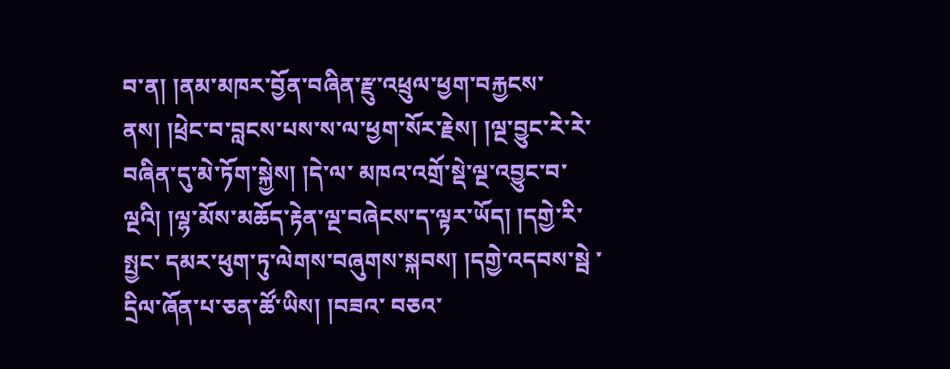བ་ན། །ནམ་མཁར་བྱོན་བཞིན་རྫུ་འཕྲུལ་ཕྱག་བརྐྱངས་ནས། །ཕྲེང་བ་བླངས་པས་ས་ལ་ཕྱག་སོར་རྗེས། །ལྔ་བྱུང་རེ་རེ་བཞིན་དུ་མེ་ཏོག་སྐྱེས། །དེ་ལ་ མཁའ་འགྲོ་སྡེ་ལྔ་འབྱུང་བ་ལྔའི། །ལྷ་མོས་མཆོད་རྟེན་ལྔ་བཞེངས་ད་ལྟར་ཡོད། །དགྱེ་རི་སྤྱང་ དམར་ཕུག་ཏུ་ལེགས་བཞུགས་སྐབས། །དགྱེ་འདབས་སྦེ ་དྲིལ་ཞོན་པ་ཅན་ཚོ་ཡིས། །བཟའ་ བཅའ་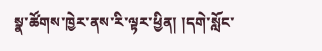སྣ་ཚོགས་ཁྱེར་ནས་རི་ལྟར་ཕྱིན། །དགེ་སློང་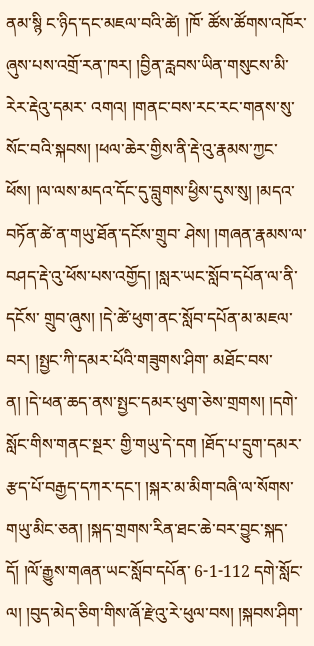ནམ་སྙི ང་ཉིད་དང་མཇལ་བའི་ཚེ། །ཁོ་ ཚོས་ཚོགས་འཁོར་ཞུས་པས་འགྲོ་རན་ཁར། །བྱིན་རླབས་ཡིན་གསུངས་མི་རེར་རྡེའུ་དམར་ འགའ། །གནང་བས་རང་རང་གནས་སུ་སོང་བའི་སྐབས། །ཕལ་ཆེར་གྱིས་ནི་རྡེ་འུ་རྣམས་ཀྱང་ ཕོས། །ལ་ལས་མདའ་དོང་དུ་བླུགས་ཕྱིས་དུས་སུ། །མདའ་བཏོན་ཚེ་ན་གཡུ་ཐོན་དངོས་གྲུབ་ ཤེས། །གཞན་རྣམས་ལ་བཤད་རྡེ་འུ་ཕོས་པས་འགྱོད། །སླར་ཡང་སློབ་དཔོན་ལ་ནི་དངོས་ གྲུབ་ཞུས། །དེ་ཚེ་ཕུག་ནང་སློབ་དཔོན་མ་མཇལ་བར། །སྤྱང་ཀི་དམར་པོའི་གཟུགས་ཤིག་ མཐོང་བས་ན། །དེ་ཕན་ཆད་ནས་སྤྱང་དམར་ཕུག་ཅེས་གྲགས། །དགེ་སློང་གིས་གནང་སྔར་ གྱི་གཡུ་དེ་དག །ཐོད་པ་དྲུག་དམར་རྩད་པོ་བརྒྱད་དཀར་དང་། །སྐར་མ་མིག་བཞི་ལ་སོགས་ གཡུ་མིང་ཅན། །སྐད་གྲགས་རིན་ཐང་ཆེ་བར་བྱུང་སྐད་དོ། །ལོ་རྒྱུས་གཞན་ཡང་སློབ་དཔོན་ 6-1-112 དགེ་སློང་ལ། །བུད་མེད་ཅིག་གིས་ཞོ་རྫེའུ་རེ་ཕུལ་བས། །སྐབས་ཤིག་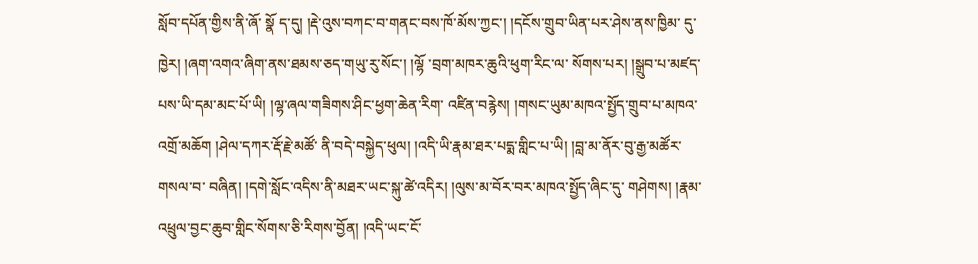སློབ་དཔོན་གྱིས་ནི་ཞོ་ སྣོ ད་དུ། །རྡེ་འུས་བཀང་བ་གནང་བས་ཁོ་མོས་ཀྱང་། །དངོས་གྲུབ་ཡིན་པར་ཤེས་ནས་ཁྱིམ་ དུ་ཁྱེར། །ཞག་འགའ་ཞིག་ནས་ཐམས་ཅད་གཡུ་རུ་སོང་། །ལྷོ ་བྲག་མཁར་ཆུའི་ཕུག་རིང་ལ་ སོགས་པར། །སྒྲུབ་པ་མཛད་པས་ཡི་དམ་མང་པོ་ཡི། །ལྷ་ཞལ་གཟིགས་ཤིང་ཕྱག་ཆེན་རིག་ འཛིན་བརྙེས། །གསང་ཡུམ་མཁའ་སྤྱོད་གྲུབ་པ་མཁའ་འགྲོ་མཆོག །ཤེལ་དཀར་རྡོ་རྗེ་མཚོ་ ནི་བདེ་བསྐྱེད་ཕུལ། །འདི་ཡི་རྣམ་ཐར་པདྨ་གླིང་པ་ཡི། །བླ་མ་ནོར་བུ་རྒྱ་མཚོར་གསལ་བ་ བཞིན། །དགེ་སློང་འདིས་ནི་མཐར་ཡང་སྐུ་ཚེ་འདིར། །ལུས་མ་བོར་བར་མཁའ་སྤྱོད་ཞིང་དུ་ གཤེགས། །རྣམ་འཕྲུལ་བྱང་ཆུབ་གླིང་སོགས་ཅི་རིགས་བྱོན། །འདི་ཡང་ངོ་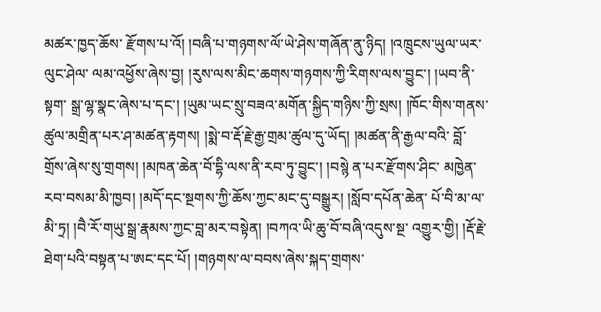མཚར་ཁྱད་ཆོས་ རྫོགས་པ་འོ། །བཞི་པ་གཉགས་ལོ་ཡེ་ཤེས་གཞོན་ནུ་ཉིད། །འཁྲུངས་ཡུལ་ཡར་ལུང་ཤེལ་ ལམ་འཕྱོས་ཞེས་བྱ། །རུས་ལས་མིང་ཆགས་གཉགས་ཀྱི་རིགས་ལས་བྱུང་། །ཡབ་ནི་སྟག་ སྒྲ་ལྷ་སྣང་ཞེས་པ་དང་། །ཡུམ་ཡང་སྲུ་བཟའ་མགོན་སྐྱིད་གཉིས་ཀྱི་སྲས། །ཁོང་གིས་གནས་ ཚུལ་མགྲིན་པར་ཤ་མཚན་རྟགས། །སྨེ་བ་རྡོ་རྗེ་རྒྱ་གྲམ་ཚུལ་དུ་ཡོད། །མཚན་ནི་རྒྱལ་བའི་ བློ་གྲོས་ཞེས་སུ་གྲགས། །མཁན་ཆེན་བོ་དྷི་ལས་ནི་རབ་ཏུ་བྱུང་། །བསྙེ ན་པར་རྫོགས་ཤིང་ མཁྱེན་རབ་བསམ་མི་ཁྱབ། །མདོ་དང་སྔགས་ཀྱི་ཆོས་ཀྱང་མང་དུ་བསྒྱུར། །སློབ་དཔོན་ཆེན་ པོ་བི་མ་ལ་མི་ཏྲ། །བཻ་རོ་གཡུ་སྒྲ་རྣམས་ཀྱང་བླ་མར་བསྟེན། །བཀའ་ཡི་ཆུ་བོ་བཞི་འདུས་སྔ་ འགྱུར་གྱི། །རྡོ་རྗེ་ཐེག་པའི་བསྟན་པ་ཨང་དང་པོ། །གཉགས་ལ་བབས་ཞེས་སྐད་གྲགས་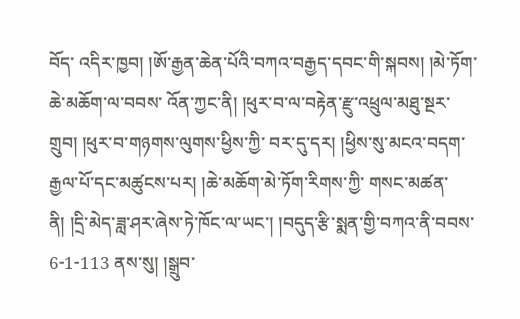བོད་ འདིར་ཁྱབ། །ཨོ་རྒྱན་ཆེན་པོའི་བཀའ་བརྒྱད་དབང་གི་སྐབས། །མེ་ཏོག་ཆེ་མཆོག་ལ་བབས་ འོན་ཀྱང་ནི། །ཕུར་བ་ལ་བརྟེན་རྫུ་འཕྲུལ་མཐུ་སྔར་གྲུབ། །ཕུར་བ་གཉགས་ལུགས་ཕྱིས་ཀྱི་ བར་དུ་དར། །ཕྱིས་སུ་མངའ་བདག་རྒྱལ་པོ་དང་མཚུངས་པར། །ཆེ་མཆོག་མེ་ཏོག་རིགས་ཀྱི་ གསང་མཚན་ནི། །དྲི་མེད་ཟླ་ཤར་ཞེས་ཏེ་ཁོང་ལ་ཡང་། །བདུད་རྩི་སྨན་གྱི་བཀའ་ནི་བབས་ 6-1-113 ནས་སུ། །སྒྲུབ་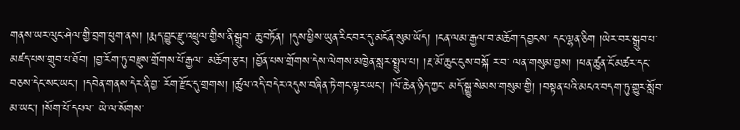གནས་ཡར་ལུང་ཤེལ་གྱི་བྲག་ཕུག་ནས། །རྨད་བྱུང་རྫུ་འཕྲུལ་གྱིས་ནི་སྒྲུབ་ ཆུ་བཏོན། །དུས་ཕྱིས་ཡུན་རིང་བར་དུ་མངོན་སུམ་ཡོད། །ངན་ལམ་རྒྱལ་བ་མཆོག་དབྱངས་ དང་ལྷན་ཅིག །ཡེར་བར་སྒྲུབ་པ་མཛད་པས་གྲུབ་པ་ཐོབ། །བྱ་རོག་ཏུ་བརྫུས་གྲོགས་པོ་རྒྱལ་ མཆོག་རྩར། །བྱོན་པས་གྲོགས་དེས་ལེགས་མཁྱེན་སླར་སྤྲུལ་པ། །རྔ་མོ་ཆུང་ངུས་བསྐོ ར་བ་ ལན་གསུམ་བྱས། །ཕན་ཚུན་ངོ་མཚར་དང་བཅས་དེང་སང་ཡང་། །དབེན་གནས་དེར་ནི་བྱ་ རོག་རྫོང་དུ་གྲགས། །ཚུལ་འདི་བདེར་འདུས་བཞིན་ཏེ་གང་ལྟར་ཡང་། །ལོ་ཆེན་ཉིད་ཀྱང་ མདོ་སྒྱུ་སེམས་གསུམ་གྱི། །བསྟན་པའི་མངའ་བདག་ཏུ་གྱུར་སློབ་མ་ཡང་། །སོག་པོ་དཔལ་ ཡེ་ལ་སོགས་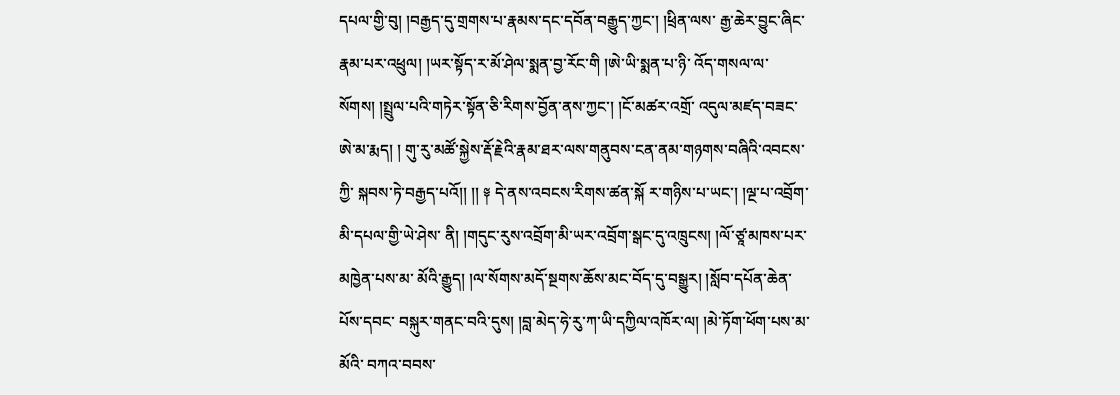དཔལ་གྱི་བུ། །བརྒྱད་དུ་གྲགས་པ་རྣམས་དང་དབོན་བརྒྱུད་ཀྱང་། །ཕྲིན་ལས་ རྒྱ་ཆེར་བྱུང་ཞིང་རྣམ་པར་འཕྲུལ། །ཡར་སྟོད་ར་མོ་ཤེལ་སྨན་བྱ་རོང་གི །ཨེ་ཡི་སྨན་པ་ཉི་ འོད་གསལ་ལ་སོགས། །སྤྲུལ་པའི་གཏེར་སྟོན་ཅི་རིགས་བྱོན་ནས་ཀྱང་། །ངོ་མཚར་འགྲོ་ འདུལ་མཛད་བཟང་ཨེ་མ་རྨད། ། གུ་རུ་མཚོ་སྐྱེས་རྡོ་རྗེའི་རྣམ་ཐར་ལས་གནུབས་ངན་ནམ་གཉགས་བཞིའི་འབངས་ཀྱི་ སྐབས་ཏེ་བརྒྱད་པའོ།། །། ༈ དེ་ནས་འབངས་རིགས་ཚན་སྐོ ར་གཉིས་པ་ཡང་། །ལྔ་པ་འབྲོག་མི་དཔལ་གྱི་ཡེ་ཤེས་ ནི། །གདུང་རུས་འབྲོག་མི་ཡར་འབྲོག་སྒང་དུ་འཁྲུངས། །ལོ་ཙཱ་མཁས་པར་མཁྱེན་པས་མ་ མོའི་རྒྱུད། །ལ་སོགས་མདོ་སྔགས་ཆོས་མང་བོད་དུ་བསྒྱུར། །སློབ་དཔོན་ཆེན་པོས་དབང་ བསྐུར་གནང་བའི་དུས། །བླ་མེད་ཧེ་རུ་ཀ་ཡི་དཀྱིལ་འཁོར་ལ། །མེ་ཏོག་ཕོག་པས་མ་མོའི་ བཀའ་བབས་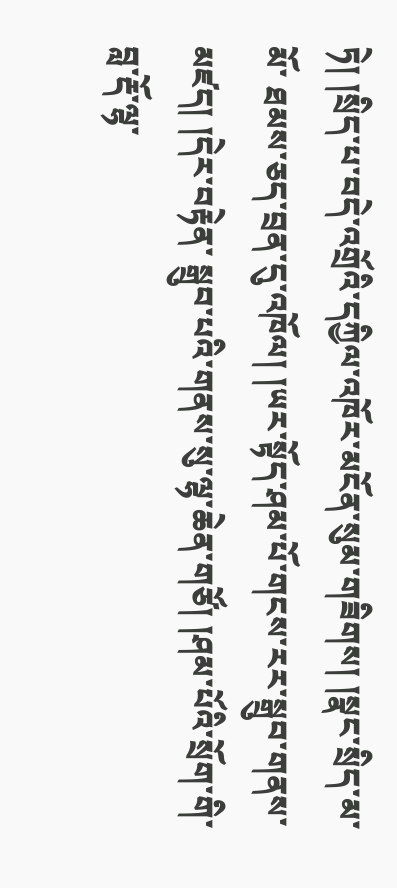ཏེ། །སྲིད་པ་བདེ་འགྲོའི་དཀྱིལ་འཁོར་མངོན་སུམ་གཟིགས། །སྣང་སྲིད་མ་མོ་ ཐམས་ཅད་བྲན་དུ་འཁོལ། །ཡར་སྟོད་ཤམ་པོ་གངས་རར་སྒྲུབ་གནས་མཛད། །དེར་བརྟེན་ སྒྲུབ་པའི་གནས་སུ་ལྷ་ཆེན་གཙོ། །ཤམ་པོའི་སྲོག་གི་བླ་རྡོ་ལྷ་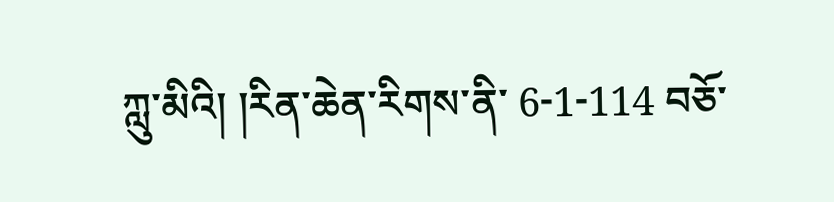ཀླུ་མིའི། །རིན་ཆེན་རིགས་ནི་ 6-1-114 བཅོ་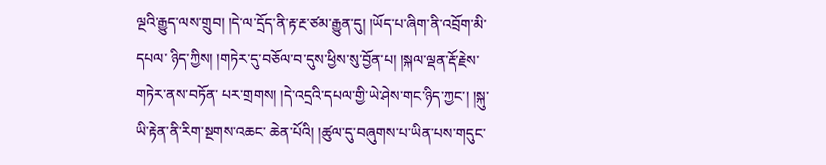ལྔའི་རྒྱུད་ལས་གྲུབ། །དེ་ལ་དྲོད་ནི་རྟ་རྔ་ཙམ་རྒྱུན་དུ། །ཡོད་པ་ཞིག་ནི་འབྲོག་མི་དཔལ་ ཉིད་ཀྱིས། །གཏེར་དུ་བཅོལ་བ་དུས་ཕྱིས་སུ་བྱོན་པ། །སྐལ་ལྡན་རྡོ་རྗེས་གཏེར་ནས་བཏོན་ པར་གྲགས། །དེ་འདྲའི་དཔལ་གྱི་ཡེ་ཤེས་གང་ཉིད་ཀྱང་། །སྐུ་ཡི་རྟེན་ནི་རིག་སྔགས་འཆང་ ཆེན་པོའི། །ཚུལ་དུ་བཞུགས་པ་ཡིན་པས་གདུང་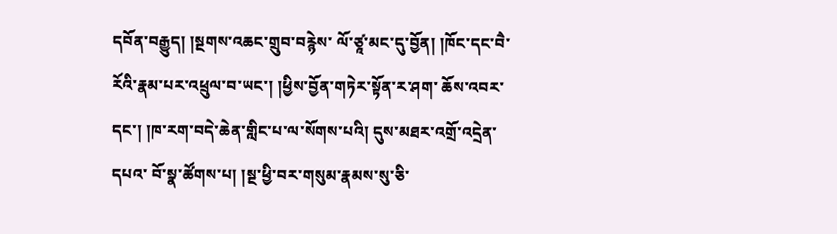དབོན་བརྒྱུད། །སྔགས་འཆང་གྲུབ་བརྙེས་ ལོ་ཙཱ་མང་དུ་བྱོན། །ཁོང་དང་བཻ་རོའི་རྣམ་པར་འཕྲུལ་བ་ཡང་། །ཕྱིས་བྱོན་གཏེར་སྟོན་ར་ཤག་ ཆོས་འབར་དང་། །ཁ་རག་བདེ་ཆེན་གླིང་པ་ལ་སོགས་པའི། དུས་མཐར་འགྲོ་འདྲེན་དཔའ་ བོ་སྣ་ཚོགས་པ། །སྔ་ཕྱི་བར་གསུམ་རྣམས་སུ་ཅི་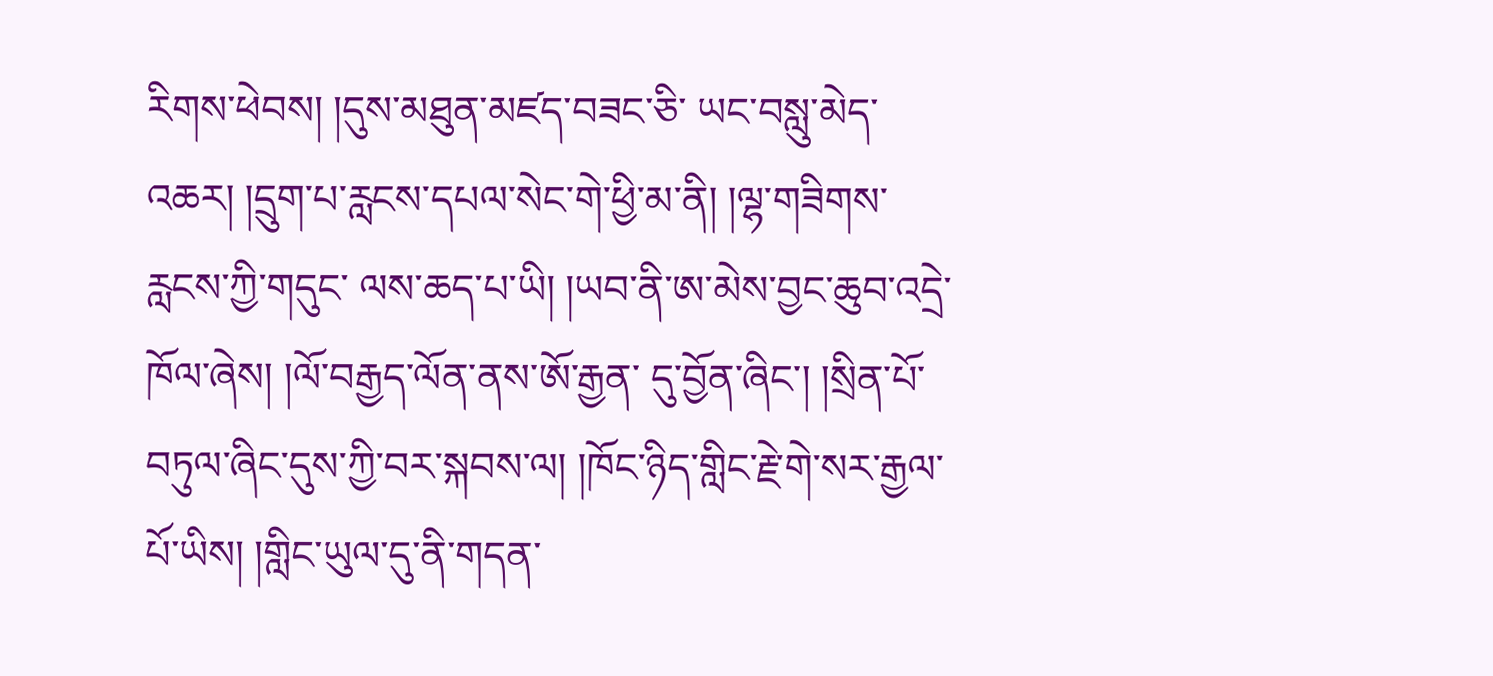རིགས་ཕེབས། །དུས་མཐུན་མཛད་བཟང་ཅི་ ཡང་བསླུ་མེད་འཆར། །དྲུག་པ་རླངས་དཔལ་སེང་གེ་ཕྱི་མ་ནི། །ལྷ་གཟིགས་རླངས་ཀྱི་གདུང་ ལས་ཆད་པ་ཡི། །ཡབ་ནི་ཨ་མེས་བྱང་ཆུབ་འདྲེ་ཁོལ་ཞེས། །ལོ་བརྒྱད་ལོན་ནས་ཨོ་རྒྱན་ དུ་བྱོན་ཞིང་། །སྲིན་པོ་བཏུལ་ཞིང་དུས་ཀྱི་བར་སྐབས་ལ། །ཁོང་ཉིད་གླིང་རྗེ་གེ་སར་རྒྱལ་ པོ་ཡིས། །གླིང་ཡུལ་དུ་ནི་གདན་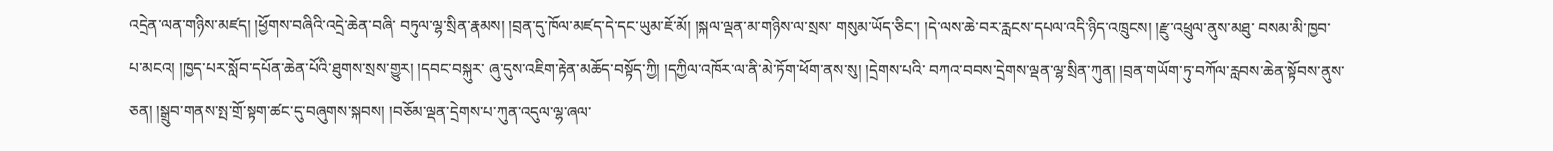འདྲེན་ལན་གཉིས་མཛད། །ཕྱོགས་བཞིའི་འདྲེ་ཆེན་བཞི་ བཏུལ་ལྷ་སྲིན་རྣམས། །བྲན་དུ་ཁོལ་མཛད་དེ་དང་ཡུམ་ཇོ་མོ། །སྐལ་ལྡན་མ་གཉིས་ལ་སྲས་ གསུམ་ཡོད་ཅིང་། །དེ་ལས་ཆེ་བར་རླངས་དཔལ་འདི་ཉིད་འཁྲུངས། །རྫུ་འཕྲུལ་ནུས་མཐུ་ བསམ་མི་ཁྱབ་པ་མངའ། །ཁྱད་པར་སློབ་དཔོན་ཆེན་པོའི་ཐུགས་སྲས་གྱུར། །དབང་བསྐུར་ ཞུ་དུས་འཇིག་རྟེན་མཆོད་བསྟོད་ཀྱི། །དཀྱིལ་འཁོར་ལ་ནི་མེ་ཏོག་ཕོག་ནས་སུ། །དྲེགས་པའི་ བཀའ་བབས་དྲེགས་ལྡན་ལྷ་སྲིན་ཀུན། །བྲན་གཡོག་ཏུ་བཀོལ་རླབས་ཆེན་སྟོབས་ནུས་ཅན། །སྒྲུབ་གནས་སྤ་གྲོ་སྟག་ཚང་དུ་བཞུགས་སྐབས། །བཅོམ་ལྡན་དྲེགས་པ་ཀུན་འདུལ་ལྷ་ཞལ་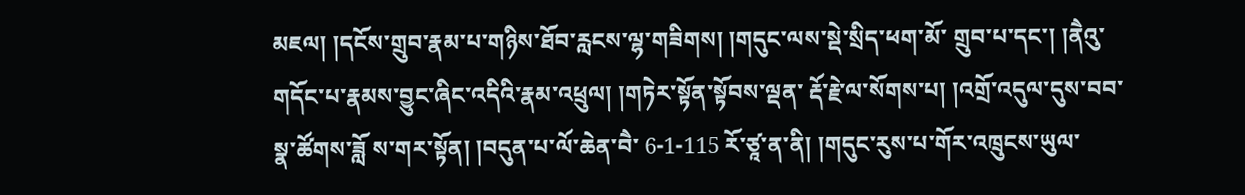མཇལ། །དངོས་གྲུབ་རྣམ་པ་གཉིས་ཐོབ་རླངས་ལྷ་གཟིགས། །གདུང་ལས་སྡེ་སྲིད་ཕག་མོ་ གྲུབ་པ་དང་། །ནཻའུ་གདོང་པ་རྣམས་བྱུང་ཞིང་འདིའི་རྣམ་འཕྲུལ། །གཏེར་སྟོན་སྟོབས་ལྡན་ རྡོ་རྗེ་ལ་སོགས་པ། །འགྲོ་འདུལ་དུས་བབ་སྣ་ཚོགས་ཟློ ས་གར་སྟོན། །བདུན་པ་ལོ་ཆེན་བཻ་ 6-1-115 རོ་ཙཱ་ན་ནི། །གདུང་རུས་པ་གོར་འཁྲུངས་ཡུལ་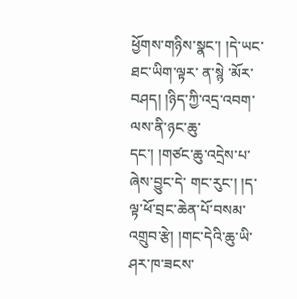ཕྱོགས་གཉིས་སྣང་། །དེ་ཡང་ཐང་ཡིག་ལྟར་ ན་སྙེ ་མོར་བཤད། །ཉིད་ཀྱི་འདྲ་འབག་ལས་ནི་ཉང་ཆུ་དང་། །གཙང་ཆུ་འདྲེས་པ་ཞེས་བྱུང་དེ་ གང་རུང་། །ད་ལྟ་ཕོ་བྲང་ཆེན་པོ་བསམ་འགྲུབ་རྩེ། །གང་དེའི་ཆུ་ཡི་ཤར་ཁ་ཟངས་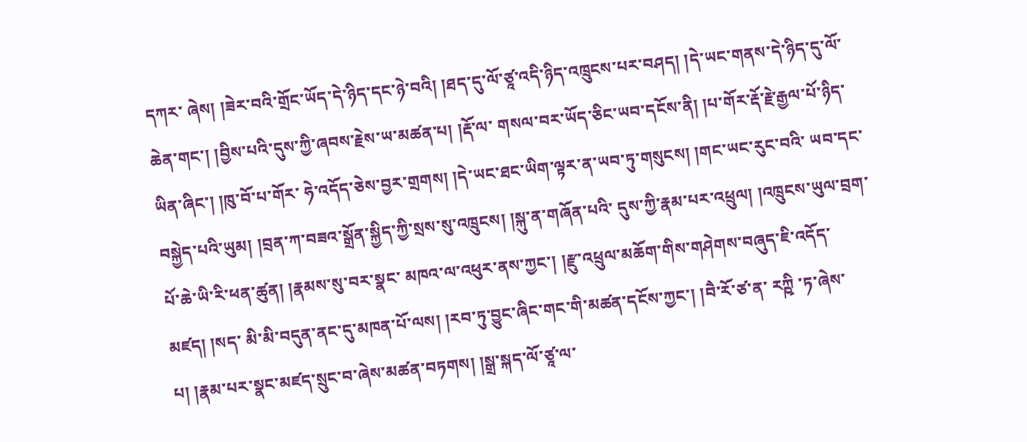དཀར་ ཞེས། །ཟེར་བའི་གྲོང་ཡོད་དེ་ཉིད་དང་ཉེ་བའི། །ཐད་དུ་ལོ་ཙཱ་འདི་ཉིད་འཁྲུངས་པར་བཤད། །དེ་ཡང་གནས་དེ་ཉིད་དུ་ལོ་ཆེན་གང་། །བྱིས་པའི་དུས་ཀྱི་ཞབས་རྗེས་ཡ་མཚན་པ། །རྡོ་ལ་ གསལ་བར་ཡོད་ཅིང་ཡབ་དངོས་ནི། །པ་གོར་རྡོ་རྗེ་རྒྱལ་པོ་ཉིད་ཡིན་ཞིང་། །ཁུ་བོ་པ་གོར་ ཧེ་འདོད་ཅེས་བྱར་གྲགས། །དེ་ཡང་ཐང་ཡིག་ལྟར་ན་ཡབ་ཏུ་གསུངས། །གང་ཡང་རུང་བའི་ ཡབ་དང་བསྐྱེད་པའི་ཡུམ། །བྲན་ཀ་བཟའ་སྒྲོན་སྐྱིད་ཀྱི་སྲས་སུ་འཁྲུངས། །སྐུ་ན་གཞོན་པའི་ དུས་ཀྱི་རྣམ་པར་འཕྲུལ། །འཁྲུངས་ཡུལ་བྲག་པོ་ཆེ་ཡི་རི་ཕན་ཚུན། །རྣམས་སུ་བར་སྣང་ མཁའ་ལ་འཕུར་ནས་ཀྱང་། །རྫུ་འཕྲུལ་མཆོག་གིས་གཤེགས་བཞུད་ཇི་འདོད་མཛད། །སད་ མི་མི་བདུན་ནང་དུ་མཁན་པོ་ལས། །རབ་ཏུ་བྱུང་ཞིང་གང་གི་མཚན་དངོས་ཀྱང་། །བཻ་རོ་ཙ་ན་ རཀྵི ་ཏ་ཞེས་པ། །རྣམ་པར་སྣང་མཛད་སྲུང་བ་ཞེས་མཚན་བཏགས། །སྒྲ་སྐད་ལོ་ཙཱ་ལ་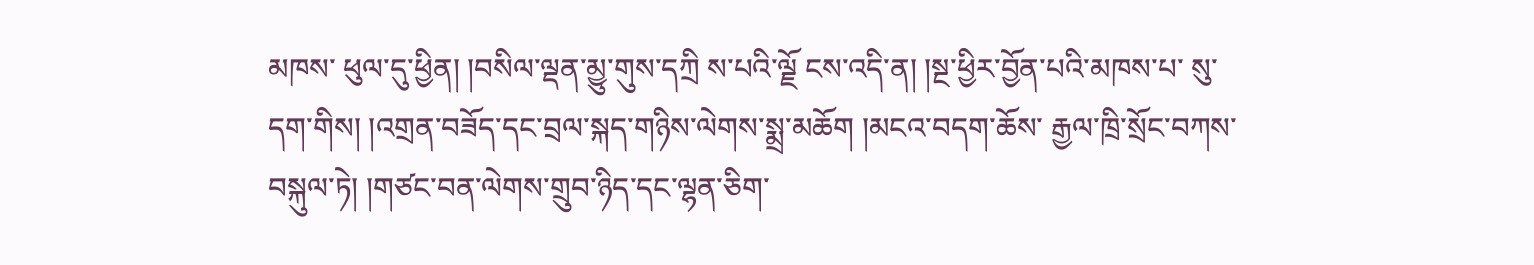མཁས་ ཕུལ་དུ་ཕྱིན། །བསིལ་ལྡན་མྱུ་གུས་དཀྲི ས་པའི་ལྗོ ངས་འདི་ན། །སྔ་ཕྱིར་བྱོན་པའི་མཁས་པ་ སུ་དག་གིས། །འགྲན་བཟོད་དང་བྲལ་སྐད་གཉིས་ལེགས་སྨྲ་མཆོག །མངའ་བདག་ཆོས་ རྒྱལ་ཁྲི་སྲོང་བཀས་བསྐུལ་ཏེ། །གཙང་བན་ལེགས་གྲུབ་ཉིད་དང་ལྷན་ཅིག་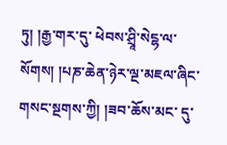ཏུ། །རྒྱ་གར་དུ་ ཕེབས་ཤྲཱི་སེངྷ་ལ་སོགས། །པཎ་ཆེན་ཉེར་ལྔ་མཇལ་ཞིང་གསང་སྔགས་ཀྱི། །ཟབ་ཆོས་མང་ དུ་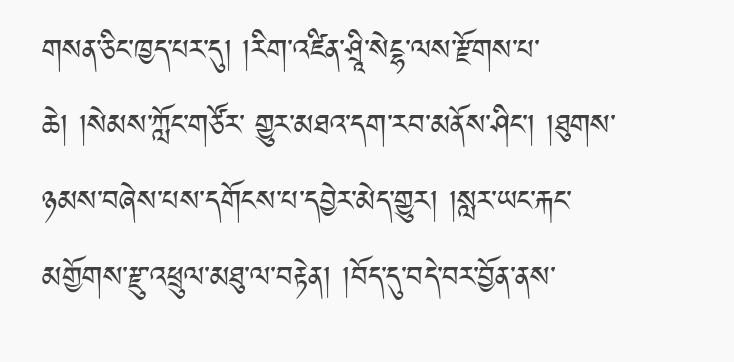གསན་ཅིང་ཁྱད་པར་དུ། །རིག་འཛིན་ཤྲཱི་སེངྷ་ལས་རྫོགས་པ་ཆེ། །སེམས་ཀློང་གཙོར་ གྱུར་མཐའ་དག་རབ་མནོས་ཤིང་། །ཐུགས་ཉམས་བཞེས་པས་དགོངས་པ་དབྱེར་མེད་གྱུར། །སླར་ཡང་རྐང་མགྱོགས་རྫུ་འཕྲུལ་མཐུ་ལ་བརྟེན། །བོད་དུ་བདེ་བར་བྱོན་ནས་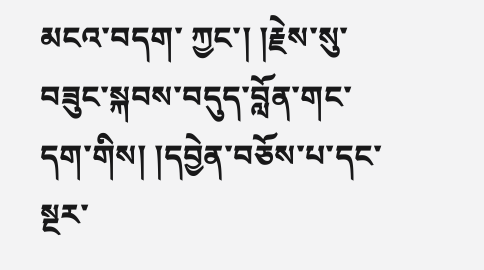མངའ་བདག་ ཀྱང་། །རྗེས་སུ་བཟུང་སྐབས་བདུད་བློན་གང་དག་གིས། །དབྱེན་བཅོས་པ་དང་སྔར་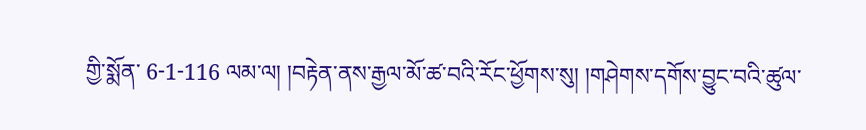གྱི་སྨོན་ 6-1-116 ལམ་ལ། །བརྟེན་ནས་རྒྱལ་མོ་ཚ་བའི་རོང་ཕྱོགས་སུ། །གཤེགས་དགོས་བྱུང་བའི་ཚུལ་